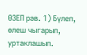ӨЗЕП рәв. 1) Бүлеп, өлеш чыгарып, уртаклашып.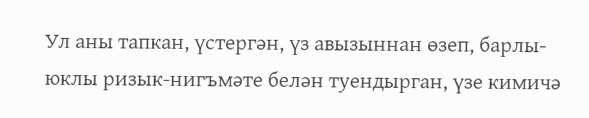Ул аны тапкан, үстергән, үз авызыннан өзеп, барлы-юклы ризык-нигъмәте белән туендырган, үзе кимичә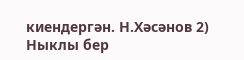киендергән. Н.Хәсәнов 2) Ныклы бер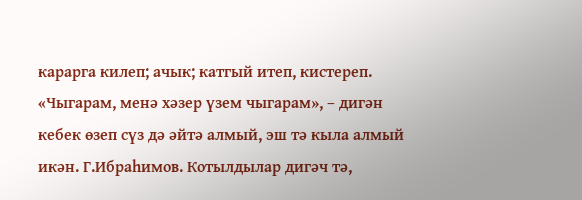карарга килеп; ачык; катгый итеп, кистереп. «Чыгарам, менә хәзер үзем чыгарам», – дигән кебек өзеп сүз дә әйтә алмый, эш тә кыла алмый икән. Г.Ибраһимов. Котылдылар дигәч тә,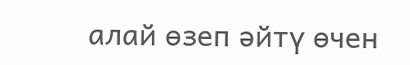алай өзеп әйтү өчен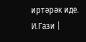иртәрәк иде. И.Гази |